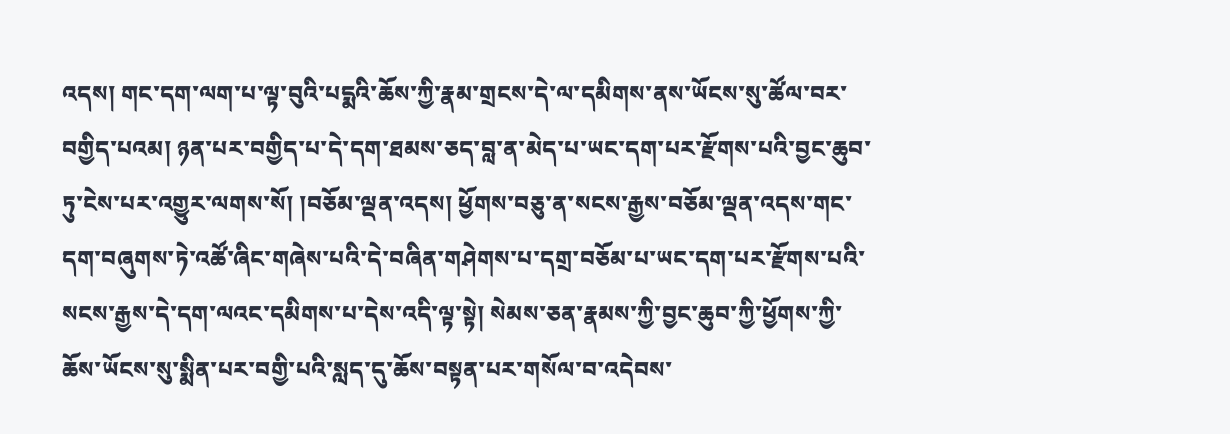འདས། གང་དག་ལག་པ་ལྟ་བུའི་པདྨའི་ཆོས་ཀྱི་རྣམ་གྲངས་དེ་ལ་དམིགས་ནས་ཡོངས་སུ་ཚོལ་བར་བགྱིད་པའམ། ཉན་པར་བགྱིད་པ་དེ་དག་ཐམས་ཅད་བླ་ན་མེད་པ་ཡང་དག་པར་རྫོགས་པའི་བྱང་ཆུབ་ཏུ་ངེས་པར་འགྱུར་ལགས་སོ། །བཅོམ་ལྡན་འདས། ཕྱོགས་བཅུ་ན་སངས་རྒྱས་བཅོམ་ལྡན་འདས་གང་དག་བཞུགས་ཏེ་འཚོ་ཞིང་གཞེས་པའི་དེ་བཞིན་གཤེགས་པ་དགྲ་བཅོམ་པ་ཡང་དག་པར་རྫོགས་པའི་སངས་རྒྱས་དེ་དག་ལའང་དམིགས་པ་དེས་འདི་ལྟ་སྟེ། སེམས་ཅན་རྣམས་ཀྱི་བྱང་ཆུབ་ཀྱི་ཕྱོགས་ཀྱི་ཆོས་ཡོངས་སུ་སྨིན་པར་བགྱི་པའི་སླད་དུ་ཆོས་བསྟན་པར་གསོལ་བ་འདེབས་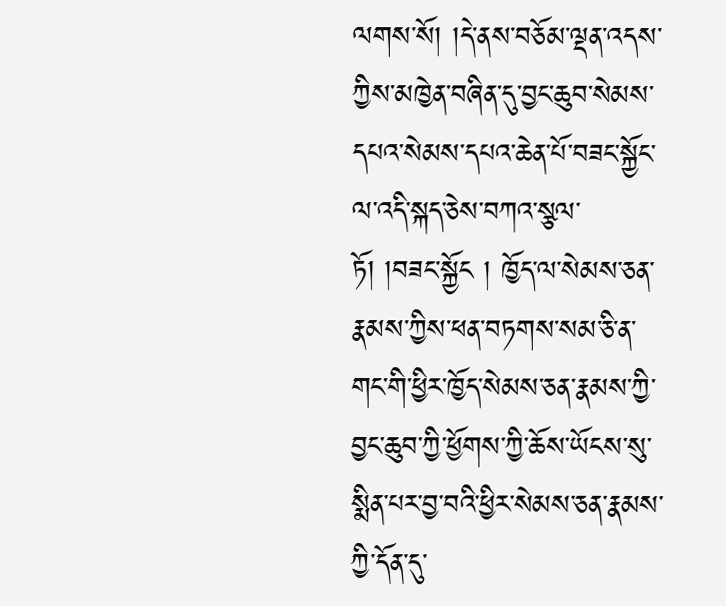ལགས་སོ། །དེ་ནས་བཅོམ་ལྡན་འདས་ཀྱིས་མཁྱེན་བཞིན་དུ་བྱང་ཆུབ་སེམས་དཔའ་སེམས་དཔའ་ཆེན་པོ་བཟང་སྐྱོང་ལ་འདི་སྐད་ཅེས་བཀའ་སྩལ་ཏོ། །བཟང་སྐྱོང ། ཁྱོད་ལ་སེམས་ཅན་རྣམས་ཀྱིས་ཕན་བཏགས་སམ་ཅི་ན་གང་གི་ཕྱིར་ཁྱོད་སེམས་ཅན་རྣམས་ཀྱི་བྱང་ཆུབ་ཀྱི་ཕྱོགས་ཀྱི་ཆོས་ཡོངས་སུ་སྨིན་པར་བྱ་བའི་ཕྱིར་སེམས་ཅན་རྣམས་ཀྱི་དོན་དུ་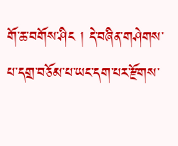གོ་ཆ་བགོས་ཤིང ། དེ་བཞིན་གཤེགས་པ་དགྲ་བཅོམ་པ་ཡང་དག་པར་རྫོགས་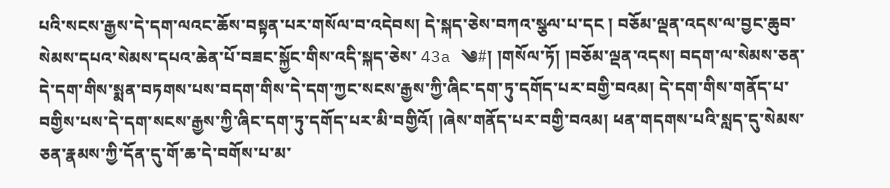པའི་སངས་རྒྱས་དེ་དག་ལའང་ཆོས་བསྟན་པར་གསོལ་བ་འདེབས། དེ་སྐད་ཅེས་བཀའ་སྩལ་པ་དང ། བཅོམ་ལྡན་འདས་ལ་བྱང་ཆུབ་སེམས་དཔའ་སེམས་དཔའ་ཆེན་པོ་བཟང་སྐྱོང་གིས་འདི་སྐད་ཅེས་ 43a ༄#། །གསོལ་ཏོ། །བཅོམ་ལྡན་འདས། བདག་ལ་སེམས་ཅན་དེ་དག་གིས་སྨན་བཏགས་པས་བདག་གིས་དེ་དག་ཀྱང་སངས་རྒྱས་ཀྱི་ཞིང་དག་ཏུ་དགོད་པར་བགྱི་བའམ། དེ་དག་གིས་གནོད་པ་བགྱིས་པས་དེ་དག་སངས་རྒྱས་ཀྱི་ཞིང་དག་ཏུ་དགོད་པར་མི་བགྱིའོ། །ཞེས་གནོད་པར་བགྱི་བའམ། ཕན་གདགས་པའི་སླད་དུ་སེམས་ཅན་རྣམས་ཀྱི་དོན་དུ་གོ་ཆ་དེ་བགོས་པ་མ་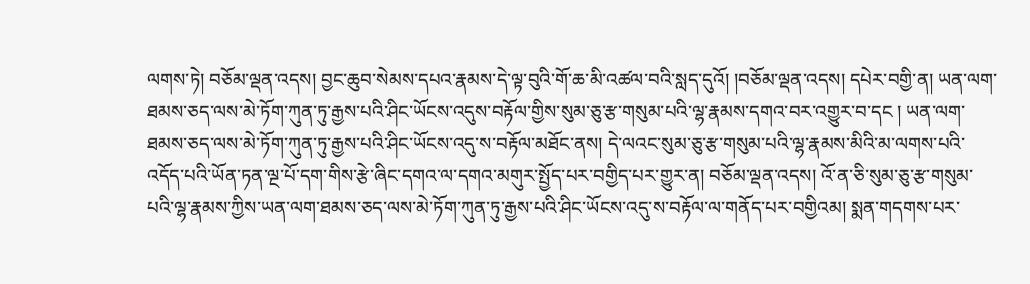ལགས་ཏེ། བཅོམ་ལྡན་འདས། བྱང་ཆུབ་སེམས་དཔའ་རྣམས་དེ་ལྟ་བུའི་གོ་ཆ་མི་འཚལ་བའི་སླད་དུའོ། །བཅོམ་ལྡན་འདས། དཔེར་བགྱི་ན། ཡན་ལག་ཐམས་ཅད་ལས་མེ་ཏོག་ཀུན་ཏུ་རྒྱས་པའི་ཤིང་ཡོངས་འདུས་བརྟོལ་གྱིས་སུམ་ཅུ་རྩ་གསུམ་པའི་ལྷ་རྣམས་དགའ་བར་འགྱུར་བ་དང ། ཡན་ལག་ཐམས་ཅད་ལས་མེ་ཏོག་ཀུན་ཏུ་རྒྱས་པའི་ཤིང་ཡོངས་འདུ་ས་བརྟོལ་མཐོང་ནས། དེ་ལའང་སུམ་ཅུ་རྩ་གསུམ་པའི་ལྷ་རྣམས་མིའི་མ་ལགས་པའི་འདོད་པའི་ཡོན་ཏན་ལྔ་པོ་དག་གིས་རྩེ་ཞིང་དགའ་ལ་དགའ་མགུར་སྤྱོད་པར་བགྱིད་པར་གྱུར་ན། བཅོམ་ལྡན་འདས། འོ་ན་ཅི་སུམ་ཅུ་རྩ་གསུམ་པའི་ལྷ་རྣམས་ཀྱིས་ཡན་ལག་ཐམས་ཅད་ལས་མེ་ཏོག་ཀུན་ཏུ་རྒྱས་པའི་ཤིང་ཡོངས་འདུ་ས་བརྟོལ་ལ་གནོད་པར་བགྱིའམ། སྨན་གདགས་པར་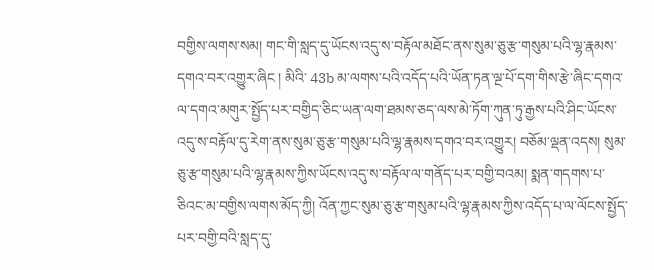བགྱིས་ལགས་སམ། གང་གི་སླད་དུ་ཡོངས་འདུ་ས་བརྟོལ་མཐོང་ནས་སུམ་ཅུ་རྩ་གསུམ་པའི་ལྷ་རྣམས་དགའ་བར་འགྱུར་ཞིང ། མིའི་ 43b མ་ལགས་པའི་འདོད་པའི་ཡོན་ཏན་ལྔ་པོ་དག་གིས་རྩེ་ཞིང་དགའ་ལ་དགའ་མགུར་སྤྱོད་པར་བགྱིད་ཅིང་ཡན་ལག་ཐམས་ཅད་ལས་མེ་ཏོག་ཀུན་ཏུ་རྒྱས་པའི་ཤིང་ཡོངས་འདུ་ས་བརྟོལ་དུ་རེག་ནས་སུམ་ཅུ་རྩ་གསུམ་པའི་ལྷ་རྣམས་དགའ་བར་འགྱུར། བཅོམ་ལྡན་འདས། སུམ་ཅུ་རྩ་གསུམ་པའི་ལྷ་རྣམས་ཀྱིས་ཡོངས་འདུ་ས་བརྟོལ་ལ་གནོད་པར་བགྱི་བའམ། སྨན་གདགས་པ་ཅིའང་མ་བགྱིས་ལགས་མོད་ཀྱི། འོན་ཀྱང་སུམ་ཅུ་རྩ་གསུམ་པའི་ལྷ་རྣམས་ཀྱིས་འདོད་པ་ལ་ལོངས་སྤྱོད་པར་བགྱི་བའི་སླད་དུ་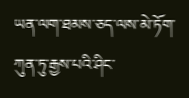ཡན་ལག་ཐམས་ཅད་ལས་མེ་ཏོག་ཀུན་ཏུ་རྒྱས་པའི་ཤིང་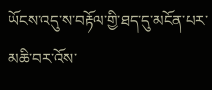ཡོངས་འདུ་ས་བརྟོལ་གྱི་ཐད་དུ་མངོན་པར་མཆི་བར་འོས་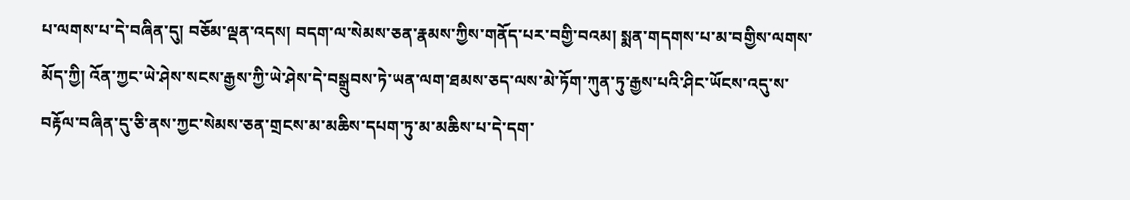པ་ལགས་པ་དེ་བཞིན་དུ། བཅོམ་ལྡན་འདས། བདག་ལ་སེམས་ཅན་རྣམས་ཀྱིས་གནོད་པར་བགྱི་བའམ། སྨན་གདགས་པ་མ་བགྱིས་ལགས་མོད་ཀྱི། འོན་ཀྱང་ཡེ་ཤེས་སངས་རྒྱས་ཀྱི་ཡེ་ཤེས་དེ་བསྒྲུབས་ཏེ་ཡན་ལག་ཐམས་ཅད་ལས་མེ་ཏོག་ཀུན་ཏུ་རྒྱས་པའི་ཤིང་ཡོངས་འདུ་ས་བརྟོལ་བཞིན་དུ་ཅི་ནས་ཀྱང་སེམས་ཅན་གྲངས་མ་མཆིས་དཔག་ཏུ་མ་མཆིས་པ་དེ་དག་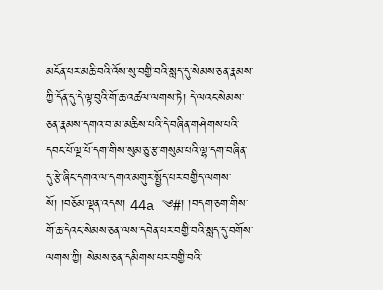མངོན་པར་མཆི་བའི་འོས་སུ་བགྱི་བའི་སླད་དུ་སེམས་ཅན་རྣམས་ཀྱི་དོན་དུ་དེ་ལྟ་བུའི་གོ་ཆ་འཚལ་ལགས་ཏེ། དེ་ལའང་སེམས་ཅན་རྣམས་དགའ་བ་མ་མཆིས་པའི་དེ་བཞིན་གཤེགས་པའི་དབང་པོ་ལྔ་པོ་དག་གིས་སུམ་ཅུ་རྩ་གསུམ་པའི་ལྷ་དག་བཞིན་དུ་རྩེ་ཞིང་དགའ་ལ་དགའ་མགུར་སྤྱོད་པར་བགྱིད་ལགས་སོ། །བཅོམ་ལྡན་འདས། 44a ༄#། །བདག་ཅག་གིས་གོ་ཆ་དེའང་སེམས་ཅན་ལས་དབེན་པར་བགྱི་བའི་སླད་དུ་བགོས་ལགས་ཀྱི། སེམས་ཅན་དམིགས་པར་བགྱི་བའི་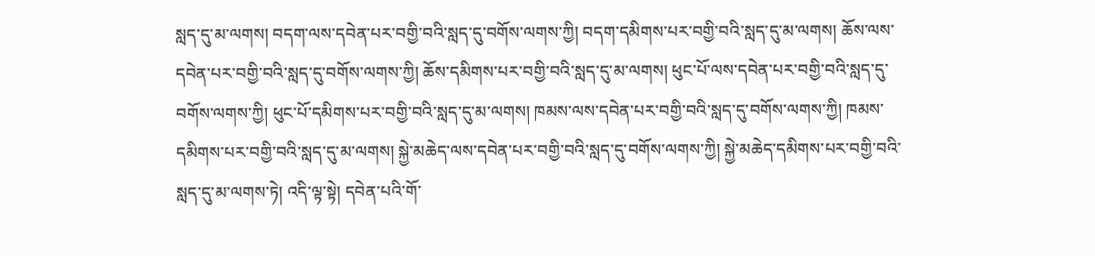སླད་དུ་མ་ལགས། བདག་ལས་དབེན་པར་བགྱི་བའི་སླད་དུ་བགོས་ལགས་ཀྱི། བདག་དམིགས་པར་བགྱི་བའི་སླད་དུ་མ་ལགས། ཆོས་ལས་དབེན་པར་བགྱི་བའི་སླད་དུ་བགོས་ལགས་ཀྱི། ཆོས་དམིགས་པར་བགྱི་བའི་སླད་དུ་མ་ལགས། ཕུང་པོ་ལས་དབེན་པར་བགྱི་བའི་སླད་དུ་བགོས་ལགས་ཀྱི། ཕུང་པོ་དམིགས་པར་བགྱི་བའི་སླད་དུ་མ་ལགས། ཁམས་ལས་དབེན་པར་བགྱི་བའི་སླད་དུ་བགོས་ལགས་ཀྱི། ཁམས་དམིགས་པར་བགྱི་བའི་སླད་དུ་མ་ལགས། སྐྱེ་མཆེད་ལས་དབེན་པར་བགྱི་བའི་སླད་དུ་བགོས་ལགས་ཀྱི། སྐྱེ་མཆེད་དམིགས་པར་བགྱི་བའི་སླད་དུ་མ་ལགས་ཏེ། འདི་ལྟ་སྟེ། དབེན་པའི་གོ་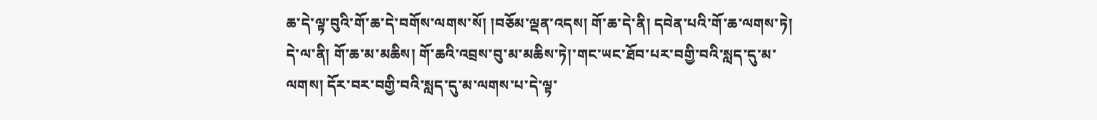ཆ་དེ་ལྟ་བུའི་གོ་ཆ་དེ་བགོས་ལགས་སོ། །བཅོམ་ལྡན་འདས། གོ་ཆ་དེ་ནི། དབེན་པའི་གོ་ཆ་ལགས་ཏེ། དེ་ལ་ནི། གོ་ཆ་མ་མཆིས། གོ་ཆའི་འབྲས་བུ་མ་མཆིས་ཏེ།་གང་ཡང་ཐོབ་པར་བགྱི་བའི་སླད་དུ་མ་ལགས། དོར་བར་བགྱི་བའི་སླད་དུ་མ་ལགས་པ་དེ་ལྟ་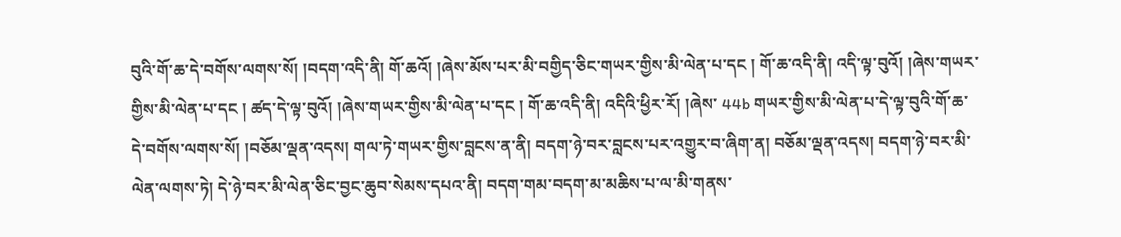བུའི་གོ་ཆ་དེ་བགོས་ལགས་སོ། །བདག་འདི་ནི། གོ་ཆའོ། །ཞེས་མོས་པར་མི་བགྱིད་ཅིང་གཡར་གྱིས་མི་ལེན་པ་དང ། གོ་ཆ་འདི་ནི། འདི་ལྟ་བུའོ། །ཞེས་གཡར་གྱིས་མི་ལེན་པ་དང ། ཚད་དེ་ལྟ་བུའོ། །ཞེས་གཡར་གྱིས་མི་ལེན་པ་དང ། གོ་ཆ་འདི་ནི། འདིའི་ཕྱིར་རོ། །ཞེས་ 44b གཡར་གྱིས་མི་ལེན་པ་དེ་ལྟ་བུའི་གོ་ཆ་དེ་བགོས་ལགས་སོ། །བཅོམ་ལྡན་འདས། གལ་ཏེ་གཡར་གྱིས་བླངས་ན་ནི། བདག་ཉེ་བར་བླངས་པར་འགྱུར་བ་ཞིག་ན། བཅོམ་ལྡན་འདས། བདག་ཉེ་བར་མི་ལེན་ལགས་ཏེ། དེ་ཉེ་བར་མི་ལེན་ཅིང་བྱང་ཆུབ་སེམས་དཔའ་ནི། བདག་གམ་བདག་མ་མཆིས་པ་ལ་མི་གནས་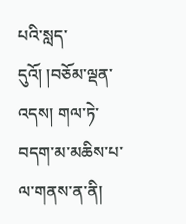པའི་སླད་དུའོ། །བཅོམ་ལྡན་འདས། གལ་ཏེ་བདག་མ་མཆིས་པ་ལ་གནས་ན་ནི།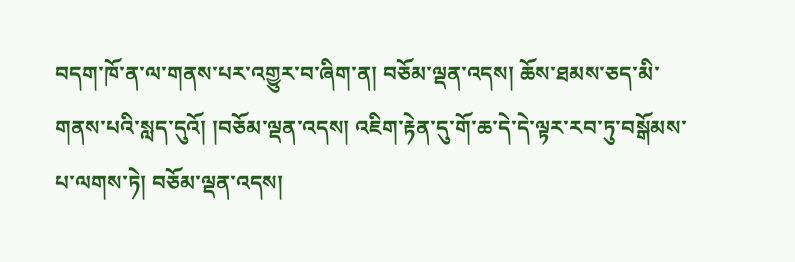བདག་ཁོ་ན་ལ་གནས་པར་འགྱུར་བ་ཞིག་ན། བཅོམ་ལྡན་འདས། ཆོས་ཐམས་ཅད་མི་གནས་པའི་སླད་དུའོ། །བཅོམ་ལྡན་འདས། འཇིག་རྟེན་དུ་གོ་ཆ་དེ་དེ་ལྟར་རབ་ཏུ་བསྒོམས་པ་ལགས་ཏེ། བཅོམ་ལྡན་འདས།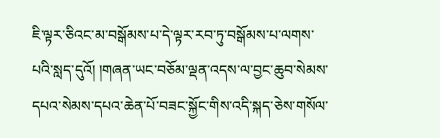ཇི་ལྟར་ཅིའང་མ་བསྒོམས་པ་དེ་ལྟར་རབ་ཏུ་བསྒོམས་པ་ལགས་པའི་སླད་དུའོ། །གཞན་ཡང་བཅོམ་ལྡན་འདས་ལ་བྱང་ཆུབ་སེམས་དཔའ་སེམས་དཔའ་ཆེན་པོ་བཟང་སྐྱོང་གིས་འདི་སྐད་ཅེས་གསོལ་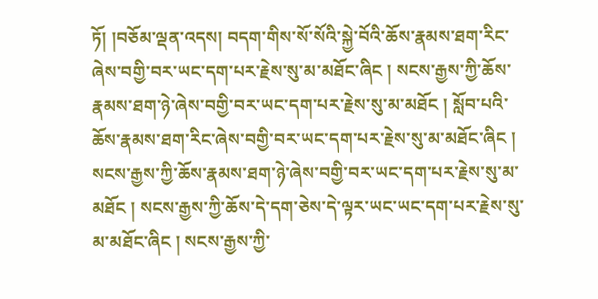ཏོ། །བཅོམ་ལྡན་འདས། བདག་གིས་སོ་སོའི་སྐྱེ་བོའི་ཆོས་རྣམས་ཐག་རིང་ཞེས་བགྱི་བར་ཡང་དག་པར་རྗེས་སུ་མ་མཐོང་ཞིང ། སངས་རྒྱས་ཀྱི་ཆོས་རྣམས་ཐག་ཉེ་ཞེས་བགྱི་བར་ཡང་དག་པར་རྗེས་སུ་མ་མཐོང ། སློབ་པའི་ཆོས་རྣམས་ཐག་རིང་ཞེས་བགྱི་བར་ཡང་དག་པར་རྗེས་སུ་མ་མཐོང་ཞིང ། སངས་རྒྱས་ཀྱི་ཆོས་རྣམས་ཐག་ཉེ་ཞེས་བགྱི་བར་ཡང་དག་པར་རྗེས་སུ་མ་མཐོང ། སངས་རྒྱས་ཀྱི་ཆོས་དེ་དག་ཅེས་དེ་ལྟར་ཡང་ཡང་དག་པར་རྗེས་སུ་མ་མཐོང་ཞིང ། སངས་རྒྱས་ཀྱི་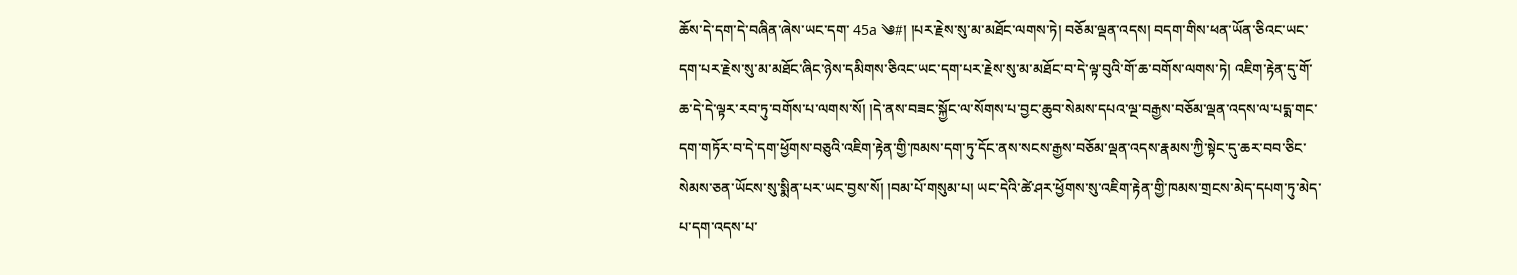ཆོས་དེ་དག་དེ་བཞིན་ཞེས་ཡང་དག་ 45a ༄#། །པར་རྗེས་སུ་མ་མཐོང་ལགས་ཏེ། བཅོམ་ལྡན་འདས། བདག་གིས་ཕན་ཡོན་ཅིའང་ཡང་དག་པར་རྗེས་སུ་མ་མཐོང་ཞིང་ཉེས་དམིགས་ཅིའང་ཡང་དག་པར་རྗེས་སུ་མ་མཐོང་བ་དེ་ལྟ་བུའི་གོ་ཆ་བགོས་ལགས་ཏེ། འཇིག་རྟེན་དུ་གོ་ཆ་དེ་དེ་ལྟར་རབ་ཏུ་བགོས་པ་ལགས་སོ། །དེ་ནས་བཟང་སྐྱོང་ལ་སོགས་པ་བྱང་ཆུབ་སེམས་དཔའ་ལྔ་བརྒྱས་བཅོམ་ལྡན་འདས་ལ་པདྨ་གང་དག་གཏོར་བ་དེ་དག་ཕྱོགས་བཅུའི་འཇིག་རྟེན་གྱི་ཁམས་དག་ཏུ་དོང་ནས་སངས་རྒྱས་བཅོམ་ལྡན་འདས་རྣམས་ཀྱི་སྟེང་དུ་ཆར་བབ་ཅིང་སེམས་ཅན་ཡོངས་སུ་སྨིན་པར་ཡང་བྱས་སོ། །བམ་པོ་གསུམ་པ། ཡང་དེའི་ཚེ་ཤར་ཕྱོགས་སུ་འཇིག་རྟེན་གྱི་ཁམས་གྲངས་མེད་དཔག་ཏུ་མེད་པ་དག་འདས་པ་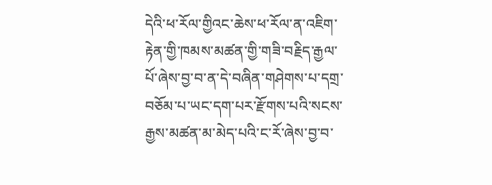དེའི་ཕ་རོལ་གྱིའང་ཆེས་ཕ་རོལ་ན་འཇིག་རྟེན་གྱི་ཁམས་མཚན་གྱི་གཟི་བརྗིད་རྒྱལ་པོ་ཞེས་བྱ་བ་ན་དེ་བཞིན་གཤེགས་པ་དགྲ་བཅོམ་པ་ཡང་དག་པར་རྫོགས་པའི་སངས་རྒྱས་མཚན་མ་མེད་པའི་ང་རོ་ཞེས་བྱ་བ་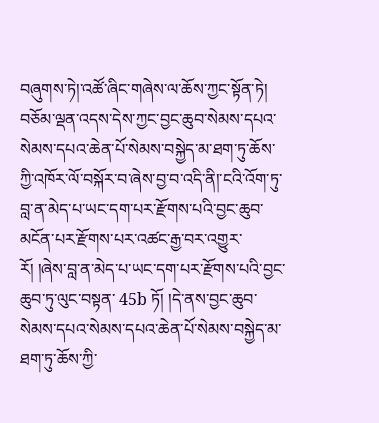བཞུགས་ཏེ།་འཚོ་ཞིང་གཞེས་ལ་ཆོས་ཀྱང་སྟོན་ཏེ། བཅོམ་ལྡན་འདས་དེས་ཀྱང་བྱང་ཆུབ་སེམས་དཔའ་སེམས་དཔའ་ཆེན་པོ་སེམས་བསྐྱེད་མ་ཐག་ཏུ་ཆོས་ཀྱི་འཁོར་ལོ་བསྐོར་བ་ཞེས་བྱ་བ་འདི་ནི།་ངའི་འོག་ཏུ་བླ་ན་མེད་པ་ཡང་དག་པར་རྫོགས་པའི་བྱང་ཆུབ་མངོན་པར་རྫོགས་པར་འཚང་རྒྱ་བར་འགྱུར་རོ། །ཞེས་བླ་ན་མེད་པ་ཡང་དག་པར་རྫོགས་པའི་བྱང་ཆུབ་ཏུ་ལུང་བསྟན་ 45b ཏོ། །དེ་ནས་བྱང་ཆུབ་སེམས་དཔའ་སེམས་དཔའ་ཆེན་པོ་སེམས་བསྐྱེད་མ་ཐག་ཏུ་ཆོས་ཀྱི་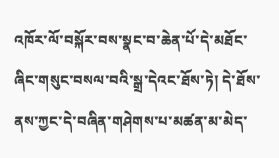འཁོར་ལོ་བསྐོར་བས་སྣང་བ་ཆེན་པོ་དེ་མཐོང་ཞིང་གསུང་བསལ་བའི་སྒྲ་དེའང་ཐོས་ཏེ། དེ་ཐོས་ནས་ཀྱང་དེ་བཞིན་གཤེགས་པ་མཚན་མ་མེད་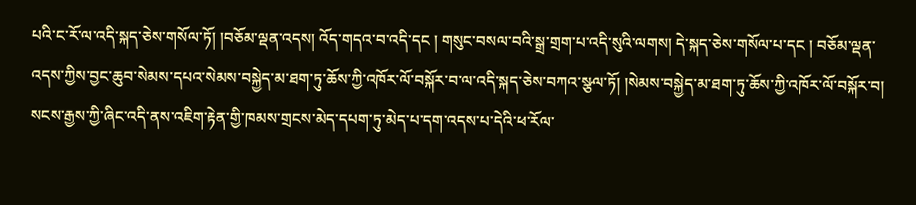པའི་ང་རོ་ལ་འདི་སྐད་ཅེས་གསོལ་ཏོ། །བཅོམ་ལྡན་འདས། འོད་གདའ་བ་འདི་དང ། གསུང་བསལ་བའི་སྒྲ་གྲག་པ་འདི་སུའི་ལགས། དེ་སྐད་ཅེས་གསོལ་པ་དང ། བཅོམ་ལྡན་འདས་ཀྱིས་བྱང་ཆུབ་སེམས་དཔའ་སེམས་བསྐྱེད་མ་ཐག་ཏུ་ཆོས་ཀྱི་འཁོར་ལོ་བསྐོར་བ་ལ་འདི་སྐད་ཅེས་བཀའ་སྩལ་ཏོ། །སེམས་བསྐྱེད་མ་ཐག་ཏུ་ཆོས་ཀྱི་འཁོར་ལོ་བསྐོར་བ། སངས་རྒྱས་ཀྱི་ཞིང་འདི་ནས་འཇིག་རྟེན་གྱི་ཁམས་གྲངས་མེད་དཔག་ཏུ་མེད་པ་དག་འདས་པ་དེའི་ཕ་རོལ་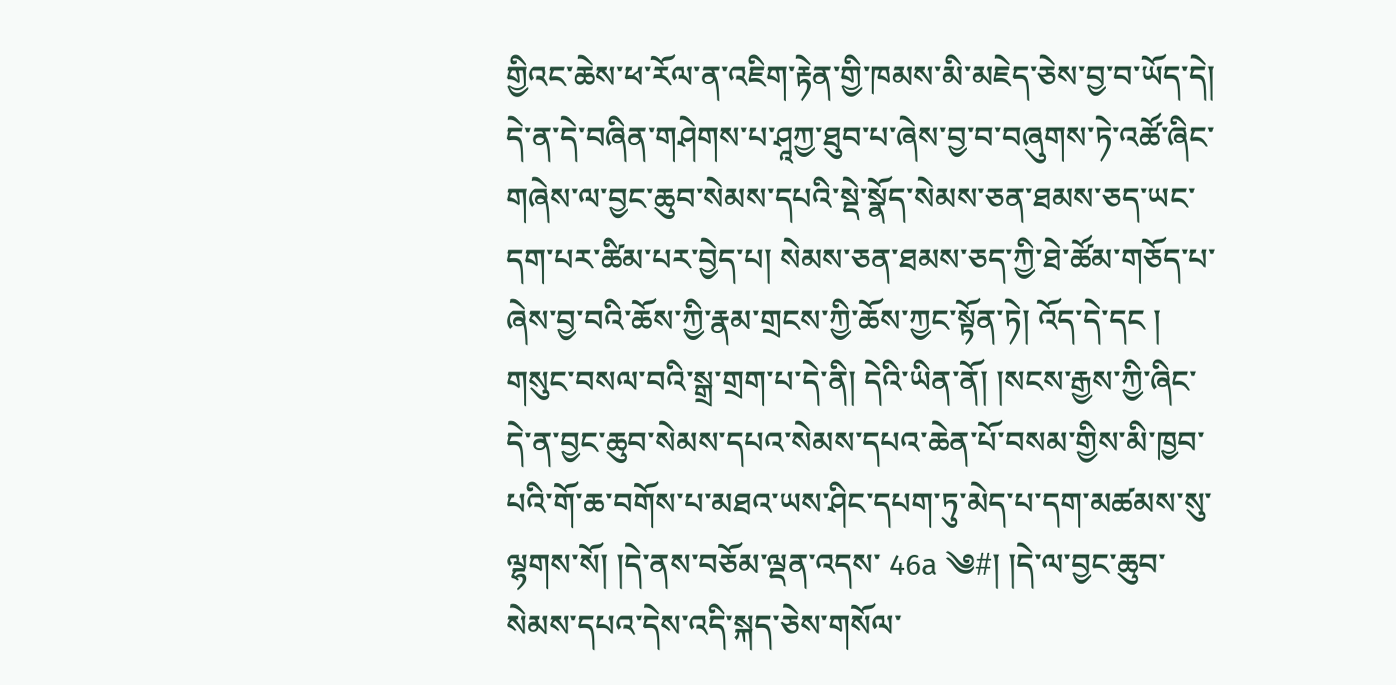གྱིའང་ཆེས་ཕ་རོལ་ན་འཇིག་རྟེན་གྱི་ཁམས་མི་མཇེད་ཅེས་བྱ་བ་ཡོད་དེ། དེ་ན་དེ་བཞིན་གཤེགས་པ་ཤཱཀྱ་ཐུབ་པ་ཞེས་བྱ་བ་བཞུགས་ཏེ་འཚོ་ཞིང་གཞེས་ལ་བྱང་ཆུབ་སེམས་དཔའི་སྡེ་སྣོད་སེམས་ཅན་ཐམས་ཅད་ཡང་དག་པར་ཚིམ་པར་བྱེད་པ། སེམས་ཅན་ཐམས་ཅད་ཀྱི་ཐེ་ཚོམ་གཅོད་པ་ཞེས་བྱ་བའི་ཆོས་ཀྱི་རྣམ་གྲངས་ཀྱི་ཆོས་ཀྱང་སྟོན་ཏེ། འོད་དེ་དང ། གསུང་བསལ་བའི་སྒྲ་གྲག་པ་དེ་ནི། དེའི་ཡིན་ནོ། །སངས་རྒྱས་ཀྱི་ཞིང་དེ་ན་བྱང་ཆུབ་སེམས་དཔའ་སེམས་དཔའ་ཆེན་པོ་བསམ་གྱིས་མི་ཁྱབ་པའི་གོ་ཆ་བགོས་པ་མཐའ་ཡས་ཤིང་དཔག་ཏུ་མེད་པ་དག་མཚམས་སུ་ལྷགས་སོ། །དེ་ནས་བཅོམ་ལྡན་འདས་ 46a ༄#། །དེ་ལ་བྱང་ཆུབ་སེམས་དཔའ་དེས་འདི་སྐད་ཅེས་གསོལ་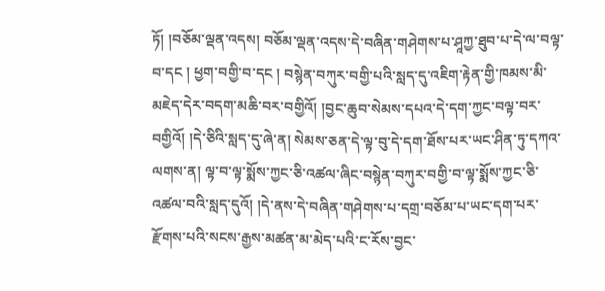ཏོ། །བཅོམ་ལྡན་འདས། བཅོམ་ལྡན་འདས་དེ་བཞིན་གཤེགས་པ་ཤཱཀྱ་ཐུབ་པ་དེ་ལ་བལྟ་བ་དང ། ཕྱག་བགྱི་བ་དང ། བསྙེན་བཀུར་བགྱི་པའི་སླད་དུ་འཇིག་རྟེན་གྱི་ཁམས་མི་མཇེད་དེར་བདག་མཆི་བར་བགྱིའོ། །བྱང་ཆུབ་སེམས་དཔའ་དེ་དག་ཀྱང་བལྟ་བར་བགྱིའོ། །དེ་ཅིའི་སླད་དུ་ཞེ་ན། སེམས་ཅན་དེ་ལྟ་བུ་དེ་དག་ཐོས་པར་ཡང་ཤིན་ཏུ་དཀའ་ལགས་ན། ལྟ་བ་ལྟ་སྨོས་ཀྱང་ཅི་འཚལ་ཞིང་བསྙེན་བཀུར་བགྱི་བ་ལྟ་སྨོས་ཀྱང་ཅི་འཚལ་བའི་སླད་དུའོ། །དེ་ནས་དེ་བཞིན་གཤེགས་པ་དགྲ་བཅོམ་པ་ཡང་དག་པར་རྫོགས་པའི་སངས་རྒྱས་མཚན་མ་མེད་པའི་ང་རོས་བྱང་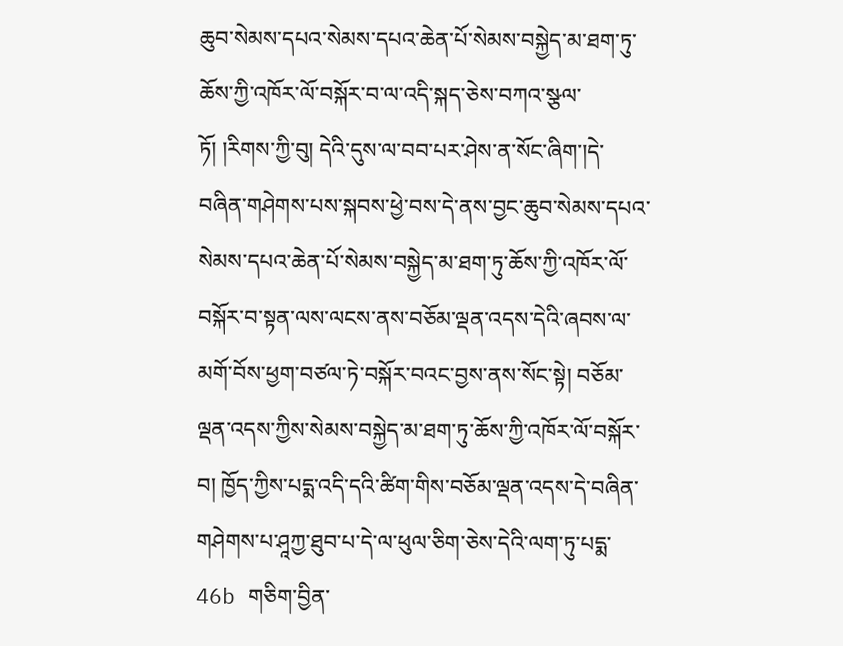ཆུབ་སེམས་དཔའ་སེམས་དཔའ་ཆེན་པོ་སེམས་བསྐྱེད་མ་ཐག་ཏུ་ཆོས་ཀྱི་འཁོར་ལོ་བསྐོར་བ་ལ་འདི་སྐད་ཅེས་བཀའ་སྩལ་ཏོ། །རིགས་ཀྱི་བུ། དེའི་དུས་ལ་བབ་པར་ཤེས་ན་སོང་ཞིག་།དེ་བཞིན་གཤེགས་པས་སྐབས་ཕྱེ་བས་དེ་ནས་བྱང་ཆུབ་སེམས་དཔའ་སེམས་དཔའ་ཆེན་པོ་སེམས་བསྐྱེད་མ་ཐག་ཏུ་ཆོས་ཀྱི་འཁོར་ལོ་བསྐོར་བ་སྟན་ལས་ལངས་ནས་བཅོམ་ལྡན་འདས་དེའི་ཞབས་ལ་མགོ་བོས་ཕྱག་བཙལ་ཏེ་བསྐོར་བའང་བྱས་ནས་སོང་སྟེ། བཅོམ་ལྡན་འདས་ཀྱིས་སེམས་བསྐྱེད་མ་ཐག་ཏུ་ཆོས་ཀྱི་འཁོར་ལོ་བསྐོར་བ། ཁྱོད་ཀྱིས་པདྨ་འདི་དའི་ཚིག་གིས་བཅོམ་ལྡན་འདས་དེ་བཞིན་གཤེགས་པ་ཤཱཀྱ་ཐུབ་པ་དེ་ལ་ཕུལ་ཅིག་ཅེས་དེའི་ལག་ཏུ་པདྨ་ 46b གཅིག་བྱིན་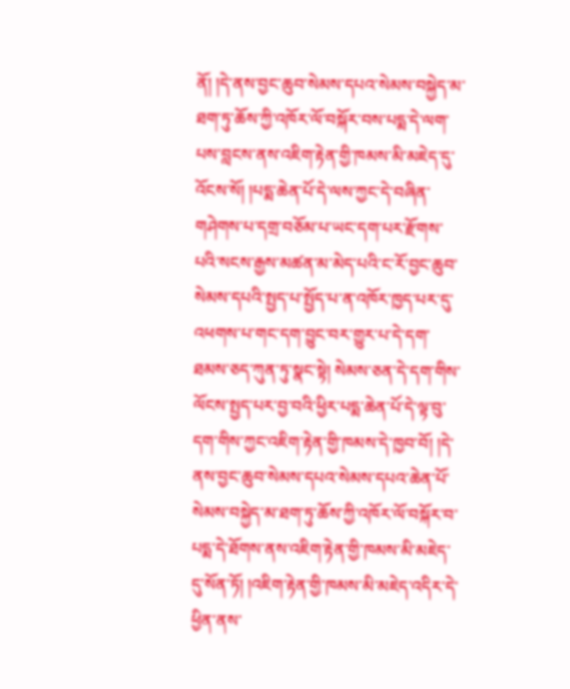ནོ། །དེ་ནས་བྱང་ཆུབ་སེམས་དཔའ་སེམས་བསྐྱེད་མ་ཐག་ཏུ་ཆོས་ཀྱི་འཁོར་ལོ་བསྐོར་བས་པདྨ་དེ་ལག་པས་བླངས་ནས་འཇིག་རྟེན་གྱི་ཁམས་མི་མཇེད་དུ་འོངས་སོ། །པདྨ་ཆེན་པོ་དེ་ལས་ཀྱང་དེ་བཞིན་གཤེགས་པ་དགྲ་བཅོམ་པ་ཡང་དག་པར་རྫོགས་པའི་སངས་རྒྱས་མཚན་མ་མེད་པའི་ང་རོ་བྱང་ཆུབ་སེམས་དཔའི་སྤྱད་པ་སྤྱོད་པ་ན་འཁོར་ཁྱད་པར་དུ་འཕགས་པ་གང་དག་བྱུང་བར་གྱུར་པ་དེ་དག་ཐམས་ཅད་ཀུན་ཏུ་སྣང་སྟེ། སེམས་ཅན་དེ་དག་གིས་ལོངས་སྤྱད་པར་བྱ་བའི་ཕྱིར་པདྨ་ཆེན་པོ་དེ་ལྟ་བུ་དག་གིས་ཀྱང་འཇིག་རྟེན་གྱི་ཁམས་དེ་ཁྱབ་བོ། །དེ་ནས་བྱང་ཆུབ་སེམས་དཔའ་སེམས་དཔའ་ཆེན་པོ་སེམས་བསྐྱེད་མ་ཐག་ཏུ་ཆོས་ཀྱི་འཁོར་ལོ་བསྐོར་བ་པདྨ་དེ་ཐོགས་ནས་འཇིག་རྟེན་གྱི་ཁམས་མི་མཇེད་དུ་སོན་ཏོ། །འཇིག་རྟེན་གྱི་ཁམས་མི་མཇེད་འདིར་དེ་ཕྱིན་ནས་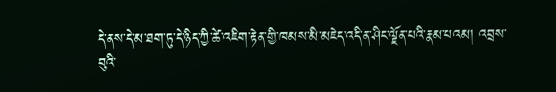དེ་ནས་དེ་མ་ཐག་ཏུ་དེ་ཉིད་ཀྱི་ཚེ་འཇིག་རྟེན་གྱི་ཁམས་མི་མཇེད་འདི་ན་ཤིང་ལྗོན་པའི་རྣམ་པའམ། འབྲས་བུའི་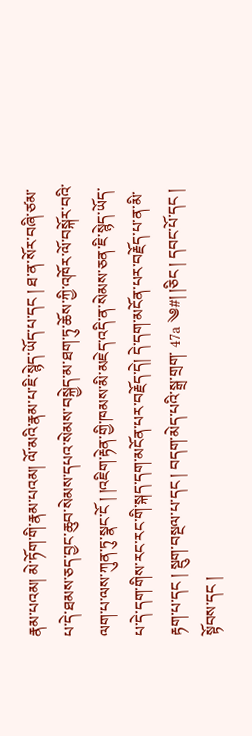རྣམ་པའམ། མེ་ཏོག་གི་རྣམ་པའམ། ལོ་མའི་རྣམ་པ་ཇི་སྙེད་ཡོད་པ་དང ། ཐ་ན་སོར་བཞི་ཙམ་པ་དེ་ཐམས་ཅད་བྱང་ཆུབ་སེམས་དཔའ་སེམས་བསྐྱེད་མ་ཐག་ཏུ་ཆོས་ཀྱི་འཁོར་ལོ་བསྐོར་བའི་ལག་པ་ལས་ཀུན་ཏུ་སྣང་ངོ ། །འཇིག་རྟེན་གྱི་ཁམས་མི་མཇེད་འདི་ན་སེམས་ཅན་ཇི་སྙེད་ཡོད་པ་དེ་དག་གིས་རང་རང་གི་སྐད་དག་མངོན་པར་བརྗོད་དེ། དེ་དག་མངོན་པར་བརྗོད་པ་ན་མི་རྟག་པ་དང ། སྡུག་བསྔལ་པ་དང ། བདག་མེད་པའི་སྒྲ་གྲག་ 47a ༄#། །ཅིང ། དབང་པོ་དང ། སྟོབས་དང །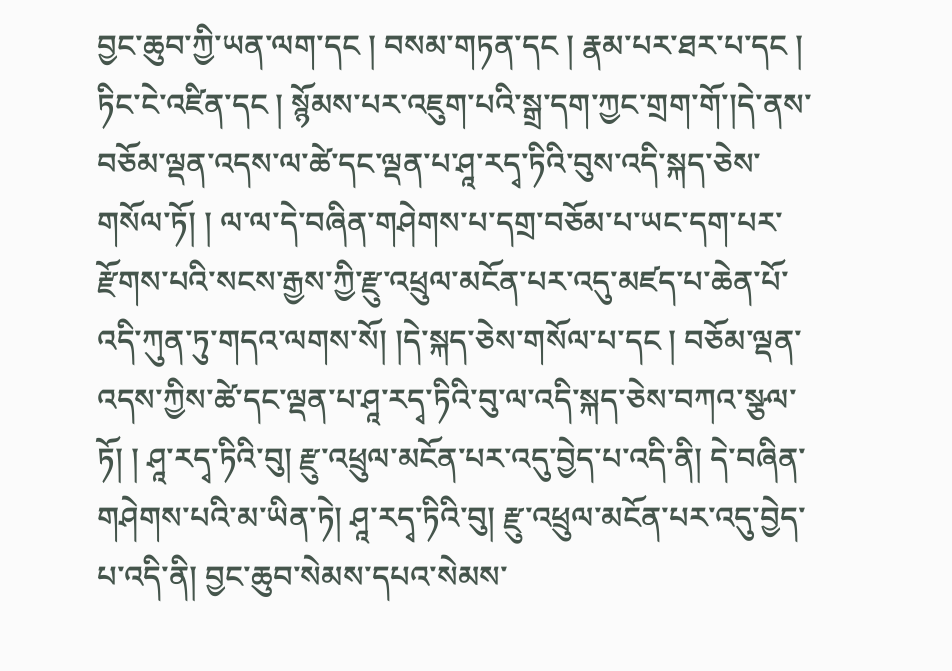བྱང་ཆུབ་ཀྱི་ཡན་ལག་དང ། བསམ་གཏན་དང ། རྣམ་པར་ཐར་པ་དང ། ཏིང་ངེ་འཛིན་དང ། སྙོམས་པར་འཇུག་པའི་སྒྲ་དག་ཀྱང་གྲག་གོ་།དེ་ནས་བཅོམ་ལྡན་འདས་ལ་ཚེ་དང་ལྡན་པ་ཤཱ་རདྭ་ཏིའི་བུས་འདི་སྐད་ཅེས་གསོལ་ཏོ། ། ལ་ལ་དེ་བཞིན་གཤེགས་པ་དགྲ་བཅོམ་པ་ཡང་དག་པར་རྫོགས་པའི་སངས་རྒྱས་ཀྱི་རྫུ་འཕྲུལ་མངོན་པར་འདུ་མཛད་པ་ཆེན་པོ་འདི་ཀུན་ཏུ་གདའ་ལགས་སོ། །དེ་སྐད་ཅེས་གསོལ་པ་དང ། བཅོམ་ལྡན་འདས་ཀྱིས་ཚེ་དང་ལྡན་པ་ཤཱ་རདྭ་ཏིའི་བུ་ལ་འདི་སྐད་ཅེས་བཀའ་སྩལ་ཏོ། ། ཤཱ་རདྭ་ཏིའི་བུ། རྫུ་འཕྲུལ་མངོན་པར་འདུ་བྱེད་པ་འདི་ནི། དེ་བཞིན་གཤེགས་པའི་མ་ཡིན་ཏེ། ཤཱ་རདྭ་ཏིའི་བུ། རྫུ་འཕྲུལ་མངོན་པར་འདུ་བྱེད་པ་འདི་ནི། བྱང་ཆུབ་སེམས་དཔའ་སེམས་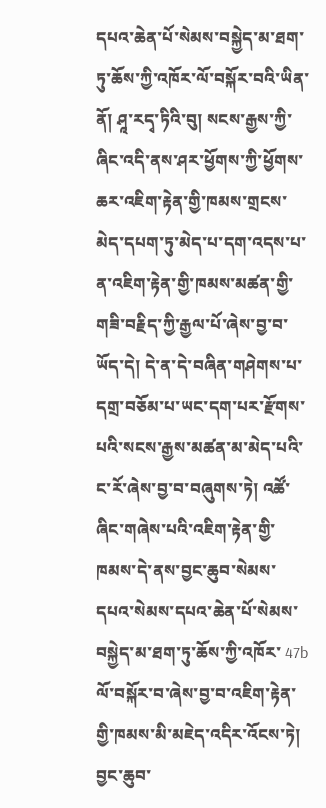དཔའ་ཆེན་པོ་སེམས་བསྐྱེད་མ་ཐག་ཏུ་ཆོས་ཀྱི་འཁོར་ལོ་བསྐོར་བའི་ཡིན་ནོ། ཤཱ་རདྭ་ཏིའི་བུ། སངས་རྒྱས་ཀྱི་ཞིང་འདི་ནས་ཤར་ཕྱོགས་ཀྱི་ཕྱོགས་ཆར་འཇིག་རྟེན་གྱི་ཁམས་གྲངས་མེད་དཔག་ཏུ་མེད་པ་དག་འདས་པ་ན་འཇིག་རྟེན་གྱི་ཁམས་མཚན་གྱི་གཟི་བརྗིད་ཀྱི་རྒྱལ་པོ་ཞེས་བྱ་བ་ཡོད་དེ། དེ་ན་དེ་བཞིན་གཤེགས་པ་དགྲ་བཅོམ་པ་ཡང་དག་པར་རྫོགས་པའི་སངས་རྒྱས་མཚན་མ་མེད་པའི་ང་རོ་ཞེས་བྱ་བ་བཞུགས་ཏེ། འཚོ་ཞིང་གཞེས་པའི་འཇིག་རྟེན་གྱི་ཁམས་དེ་ནས་བྱང་ཆུབ་སེམས་དཔའ་སེམས་དཔའ་ཆེན་པོ་སེམས་བསྐྱེད་མ་ཐག་ཏུ་ཆོས་ཀྱི་འཁོར་ 47b ལོ་བསྐོར་བ་ཞེས་བྱ་བ་འཇིག་རྟེན་གྱི་ཁམས་མི་མཇེད་འདིར་འོངས་ཏེ། བྱང་ཆུབ་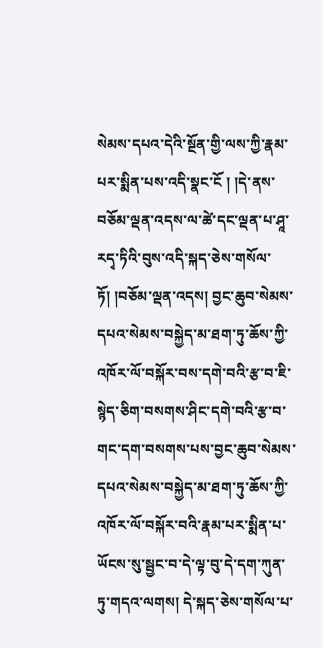སེམས་དཔའ་དེའི་སྔོན་གྱི་ལས་ཀྱི་རྣམ་པར་སྨིན་པས་འདི་སྣང་ངོ ། །དེ་ནས་བཅོམ་ལྡན་འདས་ལ་ཚེ་དང་ལྡན་པ་ཤཱ་རདྭ་ཏིའི་བུས་འདི་སྐད་ཅེས་གསོལ་ཏོ། །བཅོམ་ལྡན་འདས། བྱང་ཆུབ་སེམས་དཔའ་སེམས་བསྐྱེད་མ་ཐག་ཏུ་ཆོས་ཀྱི་འཁོར་ལོ་བསྐོར་བས་དགེ་བའི་རྩ་བ་ཇི་སྙེད་ཅིག་བསགས་ཤིང་དགེ་བའི་རྩ་བ་གང་དག་བསགས་པས་བྱང་ཆུབ་སེམས་དཔའ་སེམས་བསྐྱེད་མ་ཐག་ཏུ་ཆོས་ཀྱི་འཁོར་ལོ་བསྐོར་བའི་རྣམ་པར་སྨིན་པ་ཡོངས་སུ་སྦྱང་བ་དེ་ལྟ་བུ་དེ་དག་ཀུན་ཏུ་གདའ་ལགས། དེ་སྐད་ཅེས་གསོལ་པ་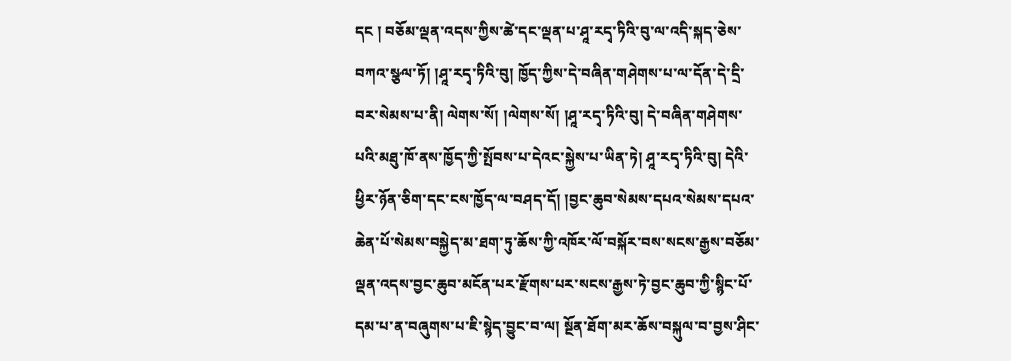དང ། བཅོམ་ལྡན་འདས་ཀྱིས་ཚེ་དང་ལྡན་པ་ཤཱ་རདྭ་ཏིའི་བུ་ལ་འདི་སྐད་ཅེས་བཀའ་སྩལ་ཏོ། །ཤཱ་རདྭ་ཏིའི་བུ། ཁྱོད་ཀྱིས་དེ་བཞིན་གཤེགས་པ་ལ་དོན་དེ་དྲི་བར་སེམས་པ་ནི། ལེགས་སོ། །ལེགས་སོ། །ཤཱ་རདྭ་ཏིའི་བུ། དེ་བཞིན་གཤེགས་པའི་མཐུ་ཁོ་ནས་ཁྱོད་ཀྱི་སྤོབས་པ་དེའང་སྐྱེས་པ་ཡིན་ཏེ། ཤཱ་རདྭ་ཏིའི་བུ། དེའི་ཕྱིར་ཉོན་ཅིག་དང་ངས་ཁྱོད་ལ་བཤད་དོ། །བྱང་ཆུབ་སེམས་དཔའ་སེམས་དཔའ་ཆེན་པོ་སེམས་བསྐྱེད་མ་ཐག་ཏུ་ཆོས་ཀྱི་འཁོར་ལོ་བསྐོར་བས་སངས་རྒྱས་བཅོམ་ལྡན་འདས་བྱང་ཆུབ་མངོན་པར་རྫོགས་པར་སངས་རྒྱས་ཏེ་བྱང་ཆུབ་ཀྱི་སྙིང་པོ་དམ་པ་ན་བཞུགས་པ་ཇི་སྙེད་བྱུང་བ་ལ། སྔོན་ཐོག་མར་ཆོས་བསྐུལ་བ་བྱས་ཤིང་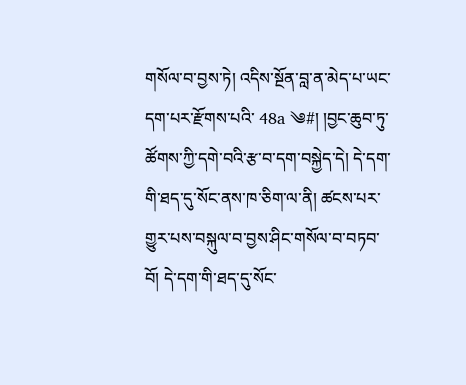གསོལ་བ་བྱས་ཏེ། འདིས་སྔོན་བླ་ན་མེད་པ་ཡང་དག་པར་རྫོགས་པའི་ 48a ༄#། །བྱང་ཆུབ་ཏུ་ཚོགས་ཀྱི་དགེ་བའི་རྩ་བ་དག་བསྐྱེད་དེ། དེ་དག་གི་ཐད་དུ་སོང་ནས་ཁ་ཅིག་ལ་ནི། ཚངས་པར་གྱུར་པས་བསྐུལ་བ་བྱས་ཤིང་གསོལ་བ་བཏབ་བོ། དེ་དག་གི་ཐད་དུ་སོང་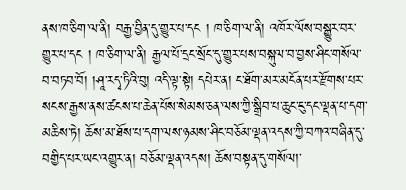ནས་ཁ་ཅིག་ལ་ནི། བརྒྱ་བྱིན་དུ་གྱུར་པ་དང ། ཁ་ཅིག་ལ་ནི། འཁོར་ལོས་བསྒྱུར་བར་གྱུར་པ་དང ། ཁ་ཅིག་ལ་ནི། རྒྱལ་པོ་དྲང་སྲོང་དུ་གྱུར་པས་བསྐུལ་བ་བྱས་ཤིང་གསོལ་བ་བཏབ་བོ། །ཤཱ་རདྭ་ཏིའི་བུ། འདི་ལྟ་སྟེ། དཔེར་ན། ང་ཐོག་མར་མངོན་པར་རྫོགས་པར་སངས་རྒྱས་ནས་ཚངས་པ་ཆེན་པོས་སེམས་ཅན་ལས་ཀྱི་སྒྲིབ་པ་ཆུང་ངུ་དང་ལྡན་པ་དག་མཆིས་ཏེ། ཆོས་མ་ཐོས་པ་དག་ལས་ཉམས་ཤིང་བཅོམ་ལྡན་འདས་ཀྱི་བཀའ་བཞིན་དུ་བགྱིད་པར་ཡང་འགྱུར་ན། བཅོམ་ལྡན་འདས། ཆོས་བསྟན་དུ་གསོལ།་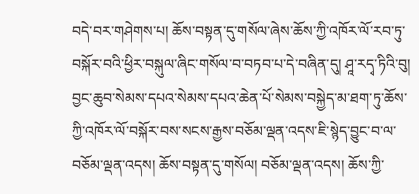བདེ་བར་གཤེགས་པ། ཆོས་བསྟན་དུ་གསོལ་ཞེས་ཆོས་ཀྱི་འཁོར་ལོ་རབ་ཏུ་བསྐོར་བའི་ཕྱིར་བསྐུལ་ཞིང་གསོལ་བ་བཏབ་པ་དེ་བཞིན་དུ། ཤཱ་རདྭ་ཏིའི་བུ། བྱང་ཆུབ་སེམས་དཔའ་སེམས་དཔའ་ཆེན་པོ་སེམས་བསྐྱེད་མ་ཐག་ཏུ་ཆོས་ཀྱི་འཁོར་ལོ་བསྐོར་བས་སངས་རྒྱས་བཅོམ་ལྡན་འདས་ཇི་སྙེད་བྱུང་བ་ལ་བཅོམ་ལྡན་འདས། ཆོས་བསྟན་དུ་གསོལ། བཅོམ་ལྡན་འདས། ཆོས་ཀྱི་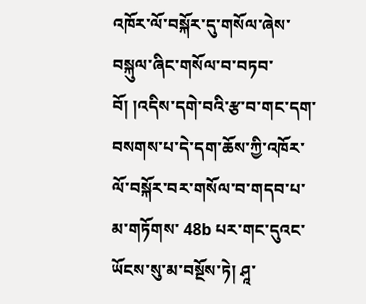འཁོར་ལོ་བསྐོར་དུ་གསོལ་ཞེས་བསྐུལ་ཞིང་གསོལ་བ་བཏབ་བོ། །འདིས་དགེ་བའི་རྩ་བ་གང་དག་བསགས་པ་དེ་དག་ཆོས་ཀྱི་འཁོར་ལོ་བསྐོར་བར་གསོལ་བ་གདབ་པ་མ་གཏོགས་ 48b པར་གང་དུའང་ཡོངས་སུ་མ་བསྔོས་ཏེ། ཤཱ་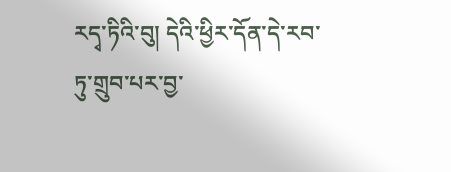རདྭ་ཏིའི་བུ། དེའི་ཕྱིར་དོན་དེ་རབ་ཏུ་གྲུབ་པར་བྱ་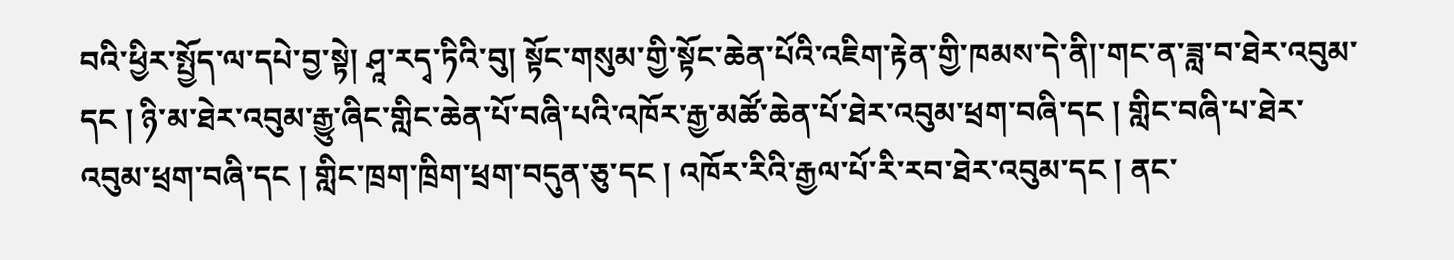བའི་ཕྱིར་སྤྱོད་ལ་དཔེ་བྱ་སྟེ། ཤཱ་རདྭ་ཏིའི་བུ། སྟོང་གསུམ་གྱི་སྟོང་ཆེན་པོའི་འཇིག་རྟེན་གྱི་ཁམས་དེ་ནི།་གང་ན་ཟླ་བ་ཐེར་འབུམ་དང ། ཉི་མ་ཐེར་འབུམ་རྒྱུ་ཞིང་གླིང་ཆེན་པོ་བཞི་པའི་འཁོར་རྒྱ་མཚོ་ཆེན་པོ་ཐེར་འབུམ་ཕྲག་བཞི་དང ། གླིང་བཞི་པ་ཐེར་འབུམ་ཕྲག་བཞི་དང ། གླིང་ཁྲག་ཁྲིག་ཕྲག་བདུན་ཅུ་དང ། འཁོར་རིའི་རྒྱལ་པོ་རི་རབ་ཐེར་འབུམ་དང ། ནང་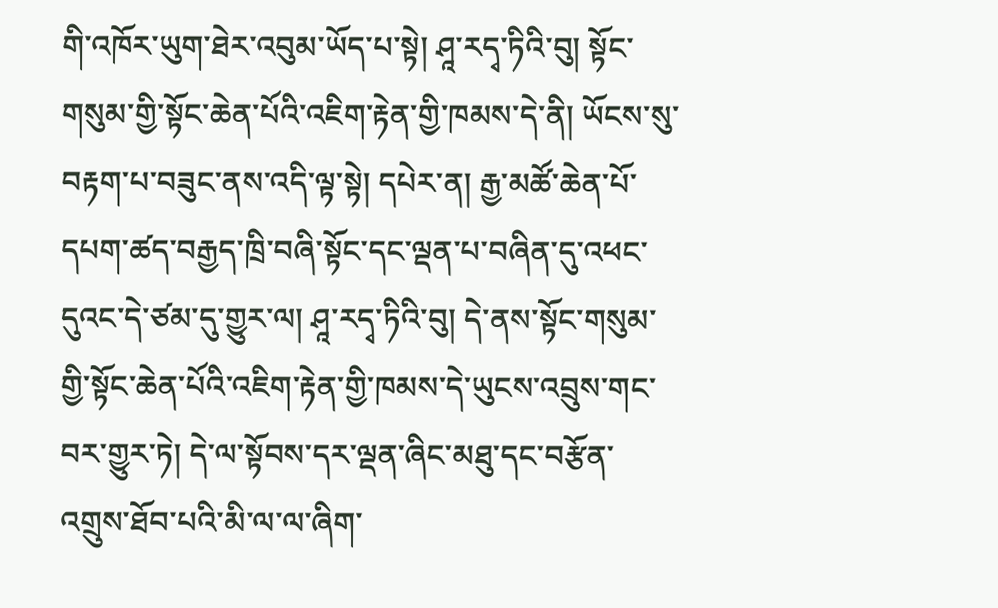གི་འཁོར་ཡུག་ཐེར་འབུམ་ཡོད་པ་སྟེ། ཤཱ་རདྭ་ཏིའི་བུ། སྟོང་གསུམ་གྱི་སྟོང་ཆེན་པོའི་འཇིག་རྟེན་གྱི་ཁམས་དེ་ནི། ཡོངས་སུ་བརྟག་པ་བཟུང་ནས་འདི་ལྟ་སྟེ། དཔེར་ན། རྒྱ་མཚོ་ཆེན་པོ་དཔག་ཚད་བརྒྱད་ཁྲི་བཞི་སྟོང་དང་ལྡན་པ་བཞིན་དུ་འཕང་དུའང་དེ་ཙམ་དུ་གྱུར་ལ། ཤཱ་རདྭ་ཏིའི་བུ། དེ་ནས་སྟོང་གསུམ་གྱི་སྟོང་ཆེན་པོའི་འཇིག་རྟེན་གྱི་ཁམས་དེ་ཡུངས་འབྲུས་གང་བར་གྱུར་ཏེ། དེ་ལ་སྟོབས་དར་ལྡན་ཞིང་མཐུ་དང་བརྩོན་འགྲུས་ཐོབ་པའི་མི་ལ་ལ་ཞིག་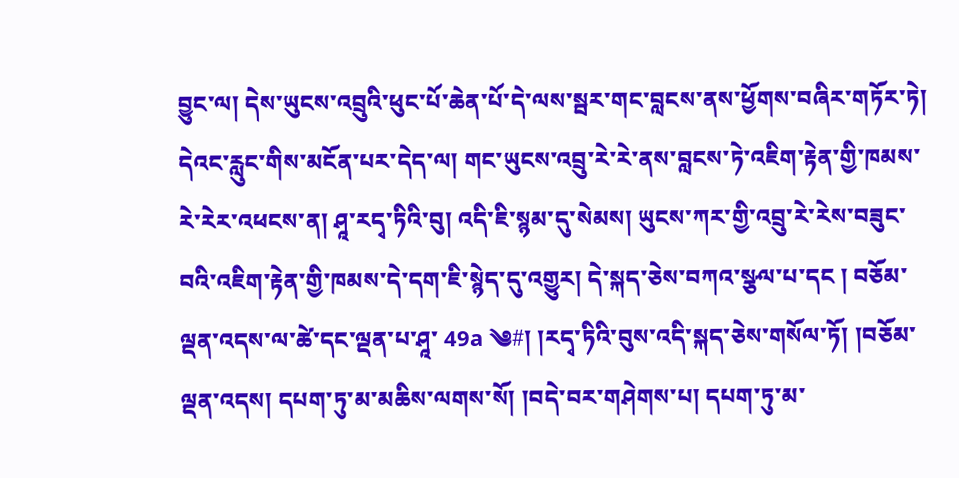བྱུང་ལ། དེས་ཡུངས་འབྲུའི་ཕུང་པོ་ཆེན་པོ་དེ་ལས་སྦར་གང་བླངས་ནས་ཕྱོགས་བཞིར་གཏོར་ཏེ། དེའང་རླུང་གིས་མངོན་པར་དེད་ལ། གང་ཡུངས་འབྲུ་རེ་རེ་ནས་བླངས་ཏེ་འཇིག་རྟེན་གྱི་ཁམས་རེ་རེར་འཕངས་ན། ཤཱ་རདྭ་ཏིའི་བུ། འདི་ཇི་སྙམ་དུ་སེམས། ཡུངས་ཀར་གྱི་འབྲུ་རེ་རེས་བཟུང་བའི་འཇིག་རྟེན་གྱི་ཁམས་དེ་དག་ཇི་སྙེད་དུ་འགྱུར། དེ་སྐད་ཅེས་བཀའ་སྩལ་པ་དང ། བཅོམ་ལྡན་འདས་ལ་ཚེ་དང་ལྡན་པ་ཤཱ་ 49a ༄#། །རདྭ་ཏིའི་བུས་འདི་སྐད་ཅེས་གསོལ་ཏོ། །བཅོམ་ལྡན་འདས། དཔག་ཏུ་མ་མཆིས་ལགས་སོ། །བདེ་བར་གཤེགས་པ། དཔག་ཏུ་མ་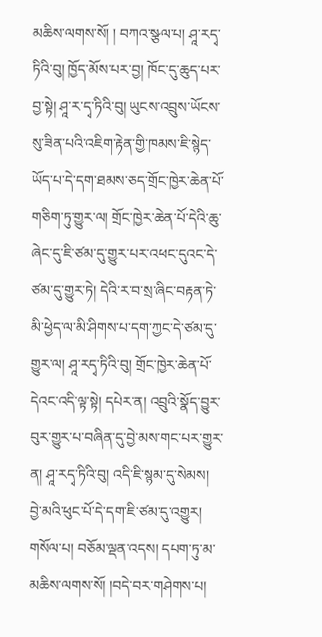མཆིས་ལགས་སོ། ། བཀའ་སྩལ་པ། ཤཱ་རདྭ་ཏིའི་བུ། ཁྱོད་མོས་པར་བྱ། ཁོང་དུ་ཆུད་པར་བྱ་སྟེ། ཤཱ་ར་དྭ་ཏིའི་བུ། ཡུངས་འབྲུས་ཡོངས་སུ་ཟིན་པའི་འཇིག་རྟེན་གྱི་ཁམས་ཇི་སྙེད་ཡོད་པ་དེ་དག་ཐམས་ཅད་གྲོང་ཁྱེར་ཆེན་པོ་གཅིག་ཏུ་གྱུར་ལ། གྲོང་ཁྱེར་ཆེན་པོ་དེའི་ཆུ་ཞེང་དུ་ཇི་ཙམ་དུ་གྱུར་པར་འཕང་དུའང་དེ་ཙམ་དུ་གྱུར་ཏེ། དེའི་ར་བ་སྲ་ཞིང་བརྟན་ཏེ་མི་ཕྱེད་ལ་མི་ཤིགས་པ་དག་ཀྱང་དེ་ཙམ་དུ་གྱུར་ལ། ཤཱ་རདྭ་ཏིའི་བུ། གྲོང་ཁྱེར་ཆེན་པོ་དེའང་འདི་ལྟ་སྟེ། དཔེར་ན། འབྲུའི་སྣོད་བྱུར་བུར་གྱུར་པ་བཞིན་དུ་བྱེ་མས་གང་པར་གྱུར་ན། ཤཱ་རདྭ་ཏིའི་བུ། འདི་ཇི་སྙམ་དུ་སེམས། བྱེ་མའི་ཕུང་པོ་དེ་དག་ཇི་ཙམ་དུ་འགྱུར། གསོལ་པ། བཅོམ་ལྡན་འདས། དཔག་ཏུ་མ་མཆིས་ལགས་སོ། །བདེ་བར་གཤེགས་པ།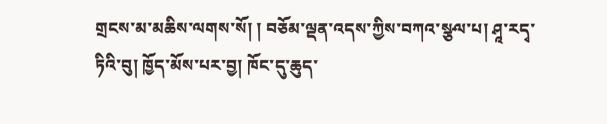གྲངས་མ་མཆིས་ལགས་སོ། ། བཅོམ་ལྡན་འདས་ཀྱིས་བཀའ་སྩལ་པ། ཤཱ་རདྭ་ཏིའི་བུ། ཁྱོད་མོས་པར་བྱ། ཁོང་དུ་ཆུད་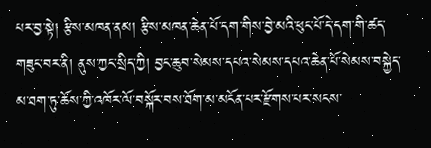པར་བྱ་སྟེ། རྩིས་མཁན་ནམ། རྩིས་མཁན་ཆེན་པོ་དག་གིས་བྱེ་མའི་ཕུང་པོ་དེ་དག་གི་ཚད་གཟུང་བར་ནི། ནུས་ཀྱང་སྲིད་ཀྱི། བྱང་ཆུབ་སེམས་དཔའ་སེམས་དཔའ་ཆེན་པོ་སེམས་བསྐྱེད་མ་ཐག་ཏུ་ཆོས་ཀྱི་འཁོར་ལོ་བསྐོར་བས་ཐོག་མ་མངོན་པར་རྫོགས་པར་སངས་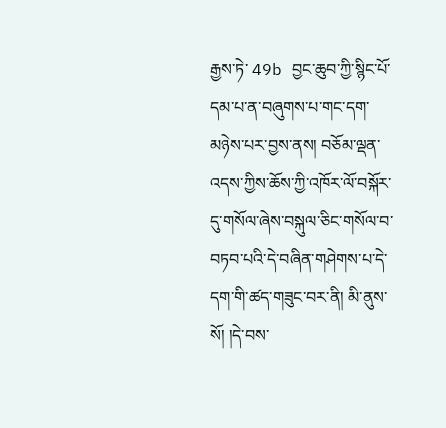རྒྱས་ཏེ་ 49b བྱང་ཆུབ་ཀྱི་སྙིང་པོ་དམ་པ་ན་བཞུགས་པ་གང་དག་མཉེས་པར་བྱས་ནས། བཅོམ་ལྡན་འདས་ཀྱིས་ཆོས་ཀྱི་འཁོར་ལོ་བསྐོར་དུ་གསོལ་ཞེས་བསྐུལ་ཅིང་གསོལ་བ་བཏབ་པའི་དེ་བཞིན་གཤེགས་པ་དེ་དག་གི་ཚད་གཟུང་བར་ནི། མི་ནུས་སོ། །དེ་བས་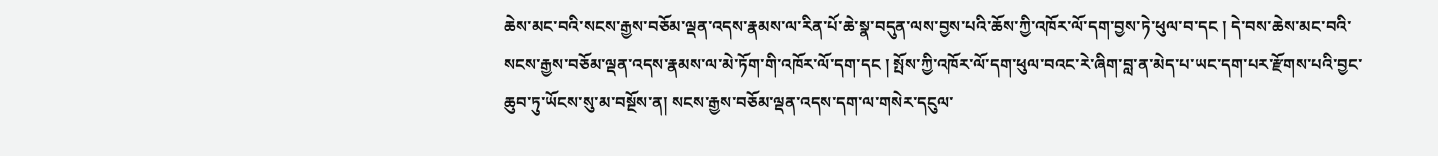ཆེས་མང་བའི་སངས་རྒྱས་བཅོམ་ལྡན་འདས་རྣམས་ལ་རིན་པོ་ཆེ་སྣ་བདུན་ལས་བྱས་པའི་ཆོས་ཀྱི་འཁོར་ལོ་དག་བྱས་ཏེ་ཕུལ་བ་དང ། དེ་བས་ཆེས་མང་བའི་སངས་རྒྱས་བཅོམ་ལྡན་འདས་རྣམས་ལ་མེ་ཏོག་གི་འཁོར་ལོ་དག་དང ། སྤོས་ཀྱི་འཁོར་ལོ་དག་ཕུལ་བའང་རེ་ཞིག་བླ་ན་མེད་པ་ཡང་དག་པར་རྫོགས་པའི་བྱང་ཆུབ་ཏུ་ཡོངས་སུ་མ་བསྔོས་ན། སངས་རྒྱས་བཅོམ་ལྡན་འདས་དག་ལ་གསེར་དངུལ་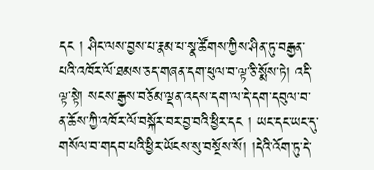དང ། ཤིང་ལས་བྱས་པ་རྣམ་པ་སྣ་ཚོགས་ཀྱིས་ཤིན་ཏུ་བརྒྱན་པའི་འཁོར་ལོ་ཐམས་ཅད་གཞན་དག་ཕུལ་བ་ལྟ་ཅི་སྨོས་ཏེ། འདི་ལྟ་སྟེ། སངས་རྒྱས་བཅོམ་ལྡན་འདས་དག་ལ་དེ་དག་དབུལ་བ་ན་ཆོས་ཀྱི་འཁོར་ལོ་བསྐོར་བར་བྱ་བའི་ཕྱིར་དང ། ཡང་དང་ཡང་དུ་གསོལ་བ་གདབ་པའི་ཕྱིར་ཡོངས་སུ་བསྔོས་སོ། །དེའི་འོག་ཏུ་དེ་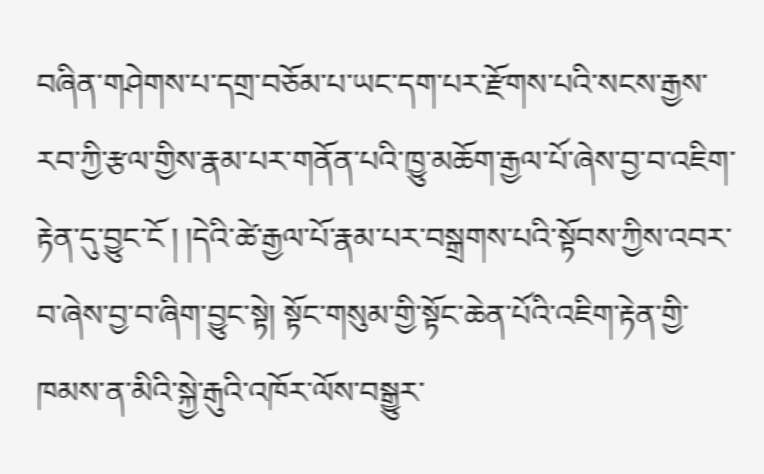བཞིན་གཤེགས་པ་དགྲ་བཅོམ་པ་ཡང་དག་པར་རྫོགས་པའི་སངས་རྒྱས་རབ་ཀྱི་རྩལ་གྱིས་རྣམ་པར་གནོན་པའི་ཁྱུ་མཆོག་རྒྱལ་པོ་ཞེས་བྱ་བ་འཇིག་རྟེན་དུ་བྱུང་ངོ ། །དེའི་ཚེ་རྒྱལ་པོ་རྣམ་པར་བསྒྲགས་པའི་སྟོབས་ཀྱིས་འབར་བ་ཞེས་བྱ་བ་ཞིག་བྱུང་སྟེ། སྟོང་གསུམ་གྱི་སྟོང་ཆེན་པོའི་འཇིག་རྟེན་གྱི་ཁམས་ན་མིའི་སྐྱེ་རྒུའི་འཁོར་ལོས་བསྒྱུར་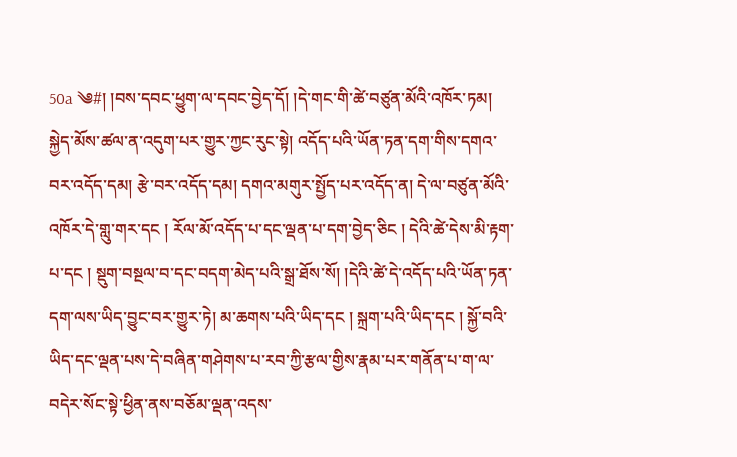50a ༄#། །བས་དབང་ཕྱུག་ལ་དབང་བྱེད་དོ། །དེ་གང་གི་ཚེ་བཙུན་མོའི་འཁོར་ཏམ། སྐྱེད་མོས་ཚལ་ན་འདུག་པར་གྱུར་ཀྱང་རུང་སྟེ། འདོད་པའི་ཡོན་ཏན་དག་གིས་དགའ་བར་འདོད་དམ། རྩེ་བར་འདོད་དམ། དགའ་མགུར་སྤྱོད་པར་འདོད་ན། དེ་ལ་བཙུན་མོའི་འཁོར་དེ་གླུ་གར་དང ། རོལ་མོ་འདོད་པ་དང་ལྡན་པ་དག་བྱེད་ཅིང ། དེའི་ཚེ་དེས་མི་རྟག་པ་དང ། སྡུག་བསྔལ་བ་དང་བདག་མེད་པའི་སྒྲ་ཐོས་སོ། །དེའི་ཚེ་དེ་འདོད་པའི་ཡོན་ཏན་དག་ལས་ཡིད་བྱུང་བར་གྱུར་ཏེ། མ་ཆགས་པའི་ཡིད་དང ། སྐྲག་པའི་ཡིད་དང ། སྐྱོ་བའི་ཡིད་དང་ལྡན་པས་དེ་བཞིན་གཤེགས་པ་རབ་ཀྱི་རྩལ་གྱིས་རྣམ་པར་གནོན་པ་ག་ལ་བདེར་སོང་སྟེ་ཕྱིན་ནས་བཅོམ་ལྡན་འདས་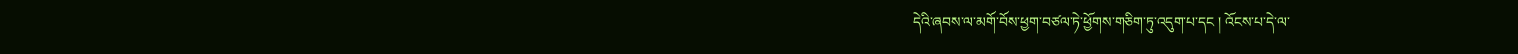དེའི་ཞབས་ལ་མགོ་བོས་ཕྱག་བཙལ་ཏེ་ཕྱོགས་གཅིག་ཏུ་འདུག་པ་དང ། འོངས་པ་དེ་ལ་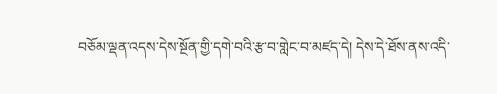བཅོམ་ལྡན་འདས་དེས་སྔོན་གྱི་དགེ་བའི་རྩ་བ་གླེང་བ་མཛད་དེ། དེས་དེ་ཐོས་ནས་འདི་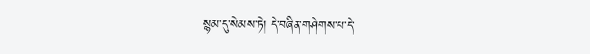སྙམ་དུ་སེམས་ཏེ། དེ་བཞིན་གཤེགས་པ་དེ་